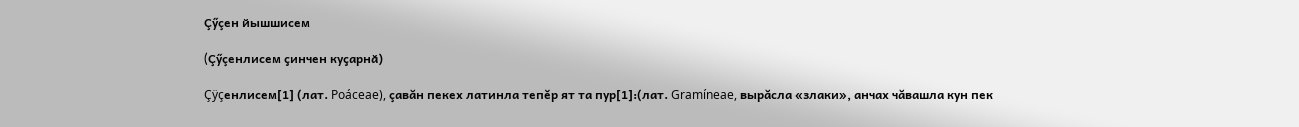Çӳçен йышшисем

(Çӳçенлисем ҫинчен куҫарнӑ)

Çÿçенлисем[1] (лат. Poáceae), çавăн пекех латинла тепĕр ят та пур[1]:(лат. Gramíneae, вырăсла «злаки», анчах чăвашла кун пек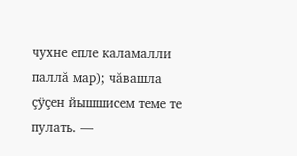чухне епле каламалли паллă мар); чăвашла çÿçен йышшисем теме те пулать. —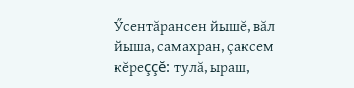Ӳсентăрансен йышĕ, вăл йыша, самахран, çаксем кĕреççĕ: тулă, ыраш,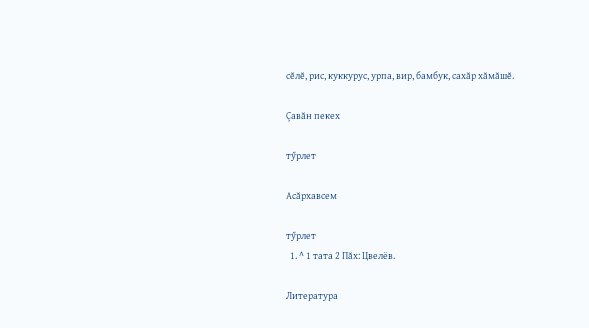сĕлĕ, рис, куккурус, урпа, вир, бамбук, сахăр хăмăшĕ.

Çавăн пекех

тӳрлет

Асăрхавсем

тӳрлет
  1. ^ 1 тата 2 Пăх: Цвелёв.

Литература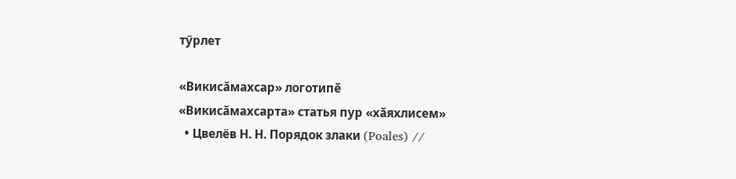тӳрлет

«Викисăмахсар» логотипĕ
«Викисăмахсарта» статья пур «хăяхлисем»
  • Цвелёв Н. Н. Порядок злаки (Poales) //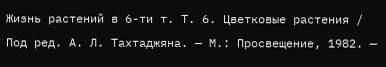Жизнь растений в 6-ти т. Т. 6. Цветковые растения / Под ред. А. Л. Тахтаджяна. — М.: Просвещение, 1982. —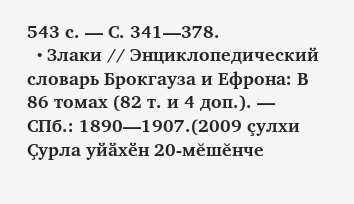543 с. — С. 341—378.
  • Злаки // Энциклопедический словарь Брокгауза и Ефрона: В 86 томах (82 т. и 4 доп.). — СПб.: 1890—1907.(2009 çулхи Ҫурла уйӑхӗн 20-мĕшĕнче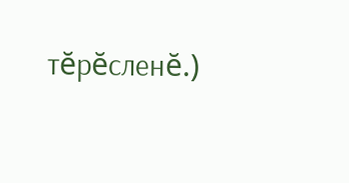тĕрĕсленĕ.)